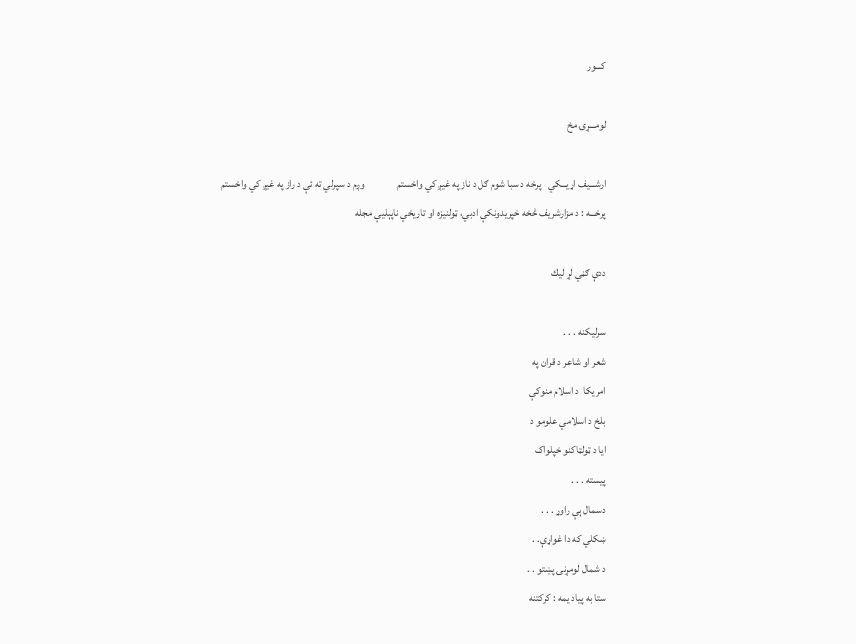کـــور

لومـــړۍ مخ

ارشـــيف اړيـــکي   پرخه د سبا شوم ګل د ناز په غيږ کي واخستم               وږم د سپرلي ته ئې د راز په غيږ کي واخستم
پرخـــه : د مزارشريف څخه خپريدونکې ادبي، ټولنيزه او تاريخي ناپېليې مجله

ددې ګڼي لړ ليك

سرليکنه . . .
شعر او شاعر د قران په
امريکا  د اسلام منوکې
بلخ د اسلامي علومو د
ايا د ټولټاکنو خپلواک
پيسته . . .
دسمال ېې راوړ . . .
ښکلي که دا غواړې. .
د شمال لومړنۍ پښتو . .
ستا به پياد يمه : کرکتنه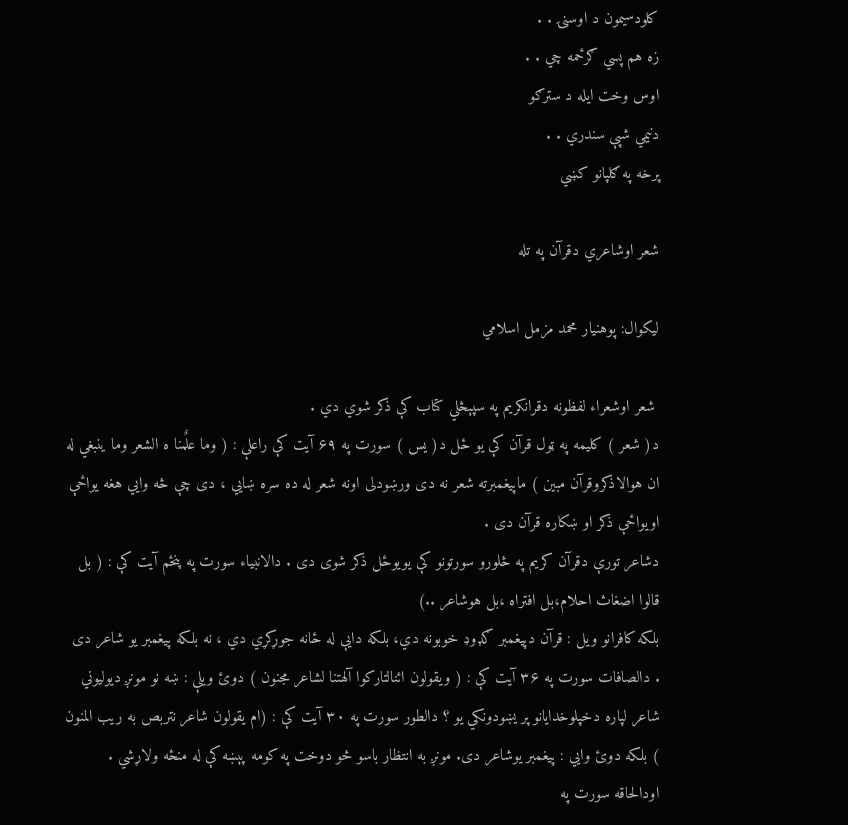کلودسيمون د اوسنۍ . .
زه هم پسي ګرځمه چي . .
اوس وخت ايله د سترګو
دنيمي شپې سندري . .
پرخه په ګلپانو کښي

شعر اوشاعري دقرآن په تله

ليكوال: پوهنيار محمد مزمل اسلامي

 شعر اوشعراء لفظونه دقرانكريم په سپېڅلي كتاب كې ذكر شوي دي .
د( شعر ) كليمه په ټول قرآن كې يو ځل د( يس ) سورت په ۶۹ آيت كې راعلې : ( وما علٌمنا ه الشعر وما ينبغي له ان هوالاذكروقرآن مبين ) ماپيغمبرته شعر نه دى ورښودلى اونه شعر له ده سره ښايي ، دى چې څه وايي هغه يواځې اويواځې ذكر او ښكاره قرآن دى .
دشاعر تورې دقرآن كريم په څلورو سورتونو كې يويوځل ذكر شوى دى . دالانبياء سورت په پنځم آيت كې : ( بل قالوا اضغاث احلام،بل افتراه ،بل هوشاعر ..)
بلكه كافرانو ويل : قرآن دپيغمبر ګډوډ خوبونه دي، بلكه دايې له ځانه جوړكړي دي ، نه بلكه پيغمبر يو شاعر دى . دالصافات سورت په ۳۶ آيت كې : ( ويقولون ائنالتاركوا آلهتنا لشاعر مجنون ) دوئ ويلې : ښه نو مونږ ديوليوني شاعر لپاره دخپلوخدايانو پر يښودونكي يو ؟ دالطور سورت په ۳۰ آيت كې : (ام يقولون شاعر نتربص به ريب المنون ) بلكه دوئ وايي : پيغمبر يوشاعر دى. مونږ به انتظار باسو څو دوخت په كومه پېښه كې له منځه ولاړشي . اودالحاقه سورت په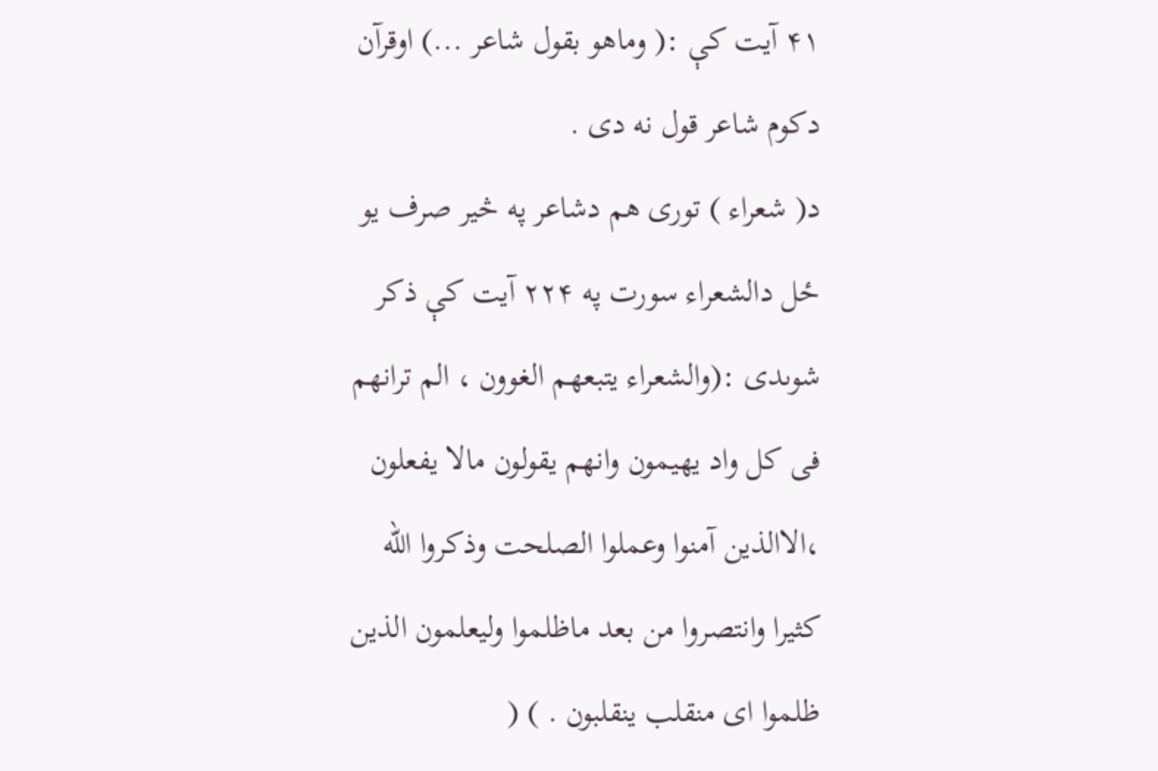۴۱ آيت كې :( وماهو بقول شاعر ...) اوقرآن دكوم شاعر قول نه دى .
د( شعراء ) تورى هم دشاعر په څير صرف يو ځل دالشعراء سورت په ۲۲۴ آيت كې ذكر شوىدى :(والشعراء يتبعهم الغوون ، الم ترانهم فى كل واد يهيمون وانهم يقولون مالا يفعلون ،الاالذين آمنوا وعملوا الصلحت وذكروا الله كثيرا وانتصروا من بعد ماظلموا وليعلمون الذين ظلموا اى منقلب ينقلبون . ) (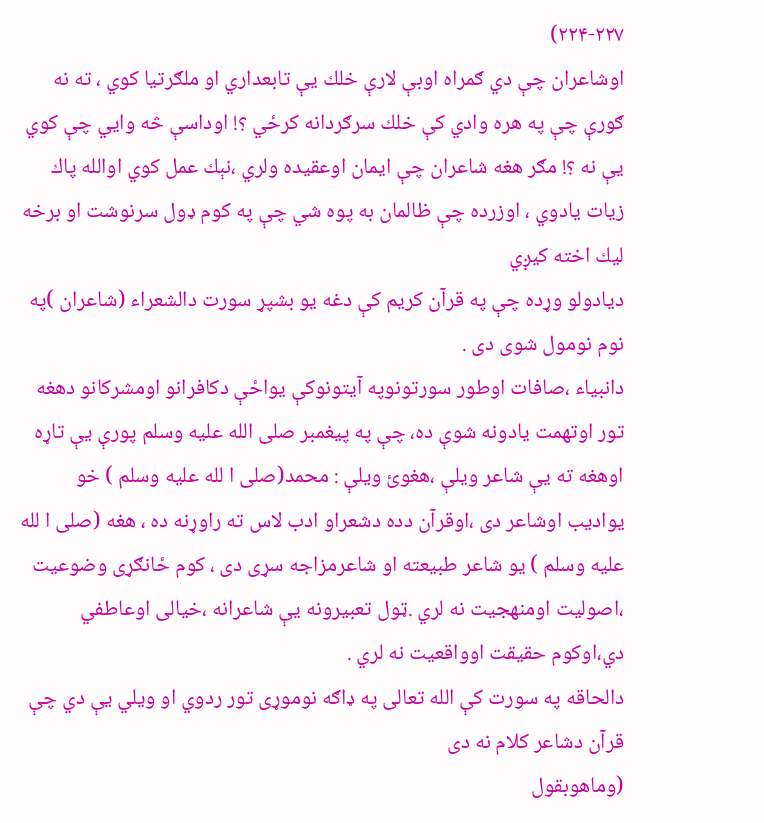۲۲۴-۲۲۷)
اوشاعران چې دي ګمراه اوبې لارې خلك يې تابعداري او ملګرتيا كوي ، ته نه ګورې چې په هره وادي كې خلك سرګردانه كرځي ؟! اوداسې څه وايي چې كوي يې نه ؟! مګر هغه شاعران چې ايمان اوعقيده ولري ،نېك عمل كوي اوالله پاك زيات يادوي ، اوزرده چې ظالمان به پوه شي چې په كوم ډول سرنوشت او برخه ليك اخته كيږي
ديادولو وړده چې په قرآن كريم كې دغه يو بشپړ سورت دالشعراء (شاعران )په نوم نومول شوى دى .
دانبياء ،صافات اوطور سورتونوپه آيتونوكې يواځې دكافرانو اومشركانو دهغه تور اوتهمت يادونه شوې ده، چې په پيغمبر صلى الله عليه وسلم پورې يې تاړه اوهغه ته يې شاعر ويلې ،هغوئ ويلې : محمد(صلى ا لله عليه وسلم ) خو يواديب اوشاعر دى ،اوقرآن دده دشعراو ادب لاس ته راوړنه ده ، هغه (صلى ا لله عليه وسلم ) يو شاعر طبيعته او شاعرمزاجه سړى دى ، كوم ځانګړى وضوعيت ،اصوليت اومنهجيت نه لري .ټول تعبيرونه يې شاعرانه ،خيالى اوعاطفي دي،اوكوم حقيقت اوواقعيت نه لري .
دالحاقه په سورت كې الله تعالى په ډاګه نوموړى تور ردوي او ويلي يې دي چې قرآن دشاعر كلام نه دى
(وماهوبقول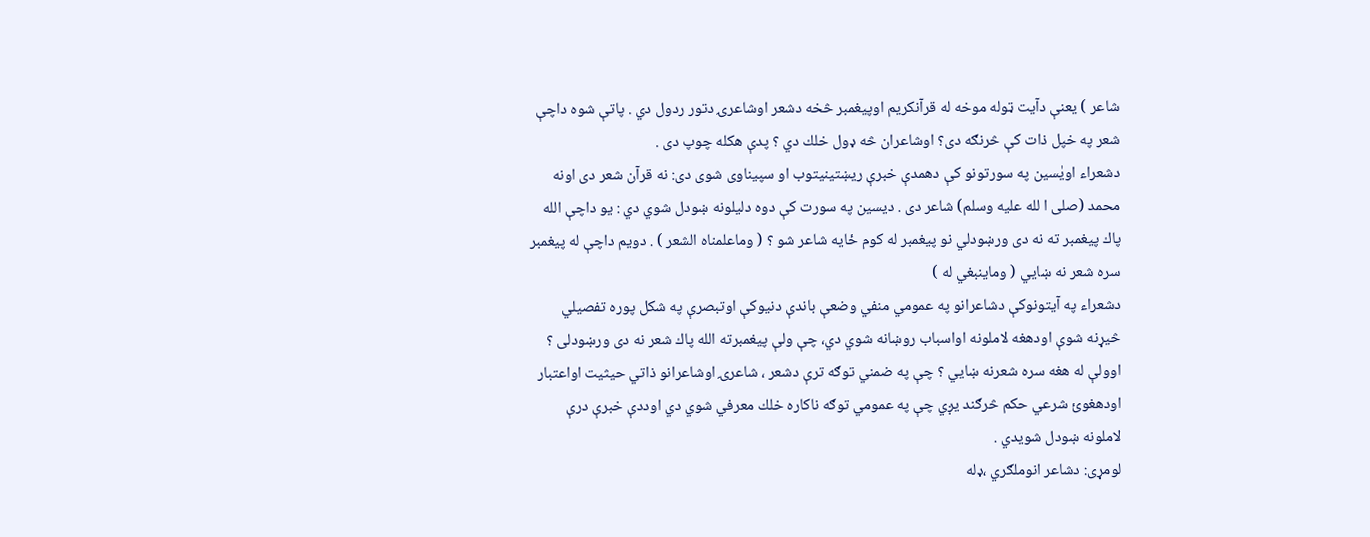شاعر ) يعنې دآيت ټوله موخه له قرآنكريم اوپيغمبر څخه دشعر اوشاعرۍ دتور ردول دي . پاتې شوه داچې شعر په خپل ذات كې څرنګه دى؟ اوشاعران څه ډول خلك دي ؟ پدې هكله چوپ دى .
دشعراء اويٰسين په سورتونو كې دهمدې خبرې ريښتينيتوب او سپيناوى شوى دى: نه قرآن شعر دى اونه محمد (صلى ا لله عليه وسلم) شاعر دى . ديسين په سورت كې دوه دليلونه ښودل شوي دي : يو داچې الله پاك پيغمبر ته نه دى ورښودلي نو پيغمبر له كوم ځايه شاعر شو ؟ ( وماعلمناه الشعر ) . دويم داچې له پيغمبر سره شعر نه ښايي ( وماينبغي له )
دشعراء په آيتونوكې دشاعرانو په عمومي منفي وضعې باندې دنيوكې اوتبصرې په شكل پوره تفصيلي څيړنه شوې اودهغه لاملونه اواسباب روښانه شوي دي، چې ولې پيغمبرته الله پاك شعر نه دى ورښودلى ؟ اوولې له هغه سره شعرنه ښايي ؟ چې په ضمني توګه ترې دشعر ، شاعرۍ اوشاعرانو ذاتي حيثيت اواعتبار اودهغوئ شرعي حكم څرګند يږي چې په عمومي توګه ناكاره خلك معرفي شوي دي اوددې خبرې درې لاملونه ښودل شويدي .
لومړى: دشاعر انوملګري ،ډله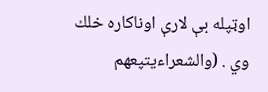اوټپله بې لارې اوناكاره خلك وي . (والشعراءيتپعهم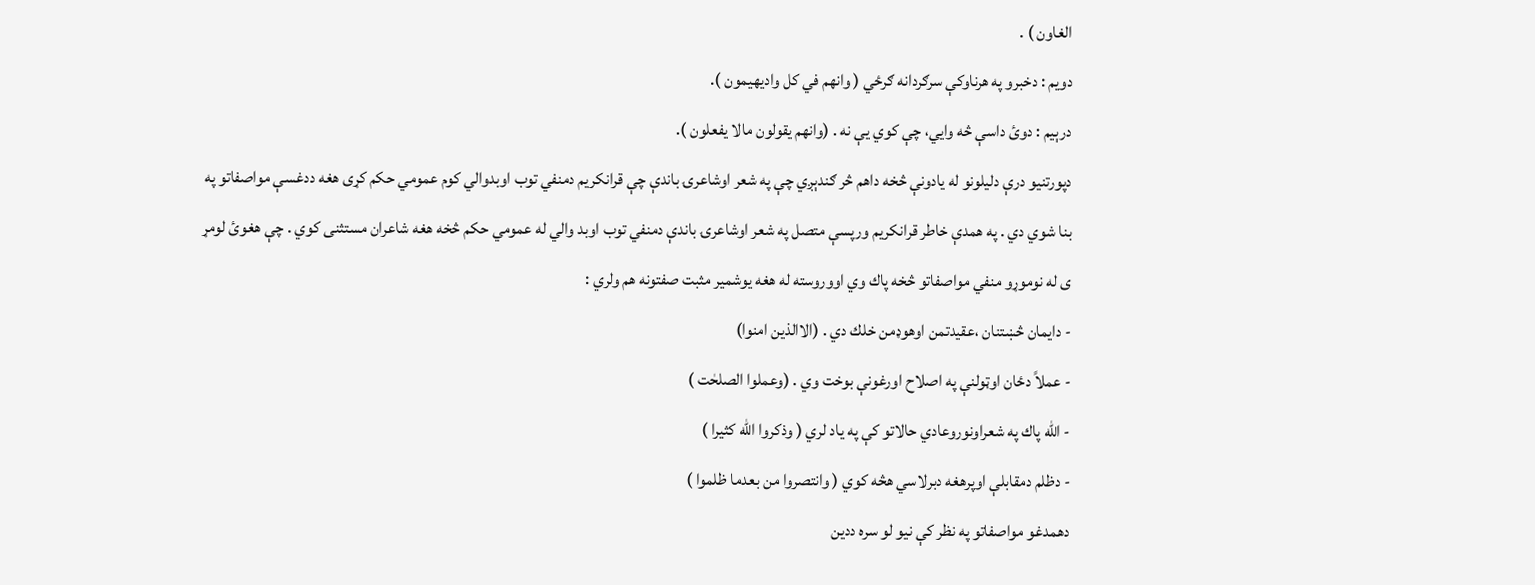الغاون ) .
دويم : دخبرو په هرناوكې سرګردانه ګرځي ( وانهم في كل واديهيمون ).
درېيم : دوئ داسې څه وايي، چې كوي يې نه . (وانهم يقولون مالا يفعلون ).
دپورتنيو درې دليلونو له يادونې څخه داهم څر ګندېږي چې په شعر اوشاعرۍ باندې چې قرانكريم دمنفي توب اوبدوالي كوم عمومي حكم كړى هغه ددغسې مواصفاتو په بنا شوي دي . په همدې خاطر قرانكريم ورپسې متصل په شعر اوشاعرۍ باندې دمنفي توب اوبد والي له عمومي حكم څخه هغه شاعران مستثنى كوي . چې هغوئ لومړ ى له نوموړو منفي مواصفاتو څخه پاك وي اووروسته له هغه يوشمير مثبت صفتونه هم ولري :
- دايمان څښتنان ،عقيدتمن اوهوډمن خلك دي . (الاالذين امنوا)
- عملاً دځان اوټولنې په اصلاح اورغونې بوخت وي . (وعملوا الصلحٰت )
- الله پاك په شعراونوروعادي حالاتو كې په ياد لري ( وذكروا الله كثيرا )
- دظلم دمقابلې اوپرهغه دبرلاسي هڅه كوي ( وانتصروا من بعدما ظلموا )
دهمدغو مواصفاتو په نظر كې نيو لو سره ددين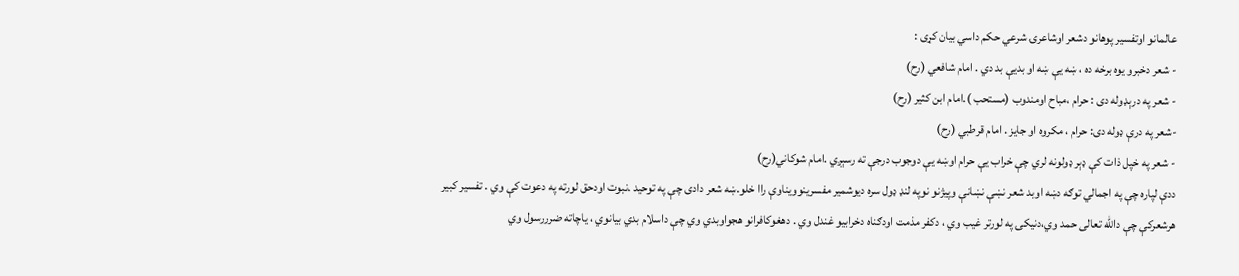عالمانو اوتفسير پوهانو دشعر اوشاعرۍ شرعي حكم داسي بيان كړى :
- شعر دخبرو يوه برخه ده ، ښه يې ښه او بديې بد دي . امام شافعي (رح)
- شعر په درېډوله دى : حرام ،مباح اومندوب (مستحب ).امام ابن كثير (رح)
-شعر په درې ډوله دى: حرام ، مكروه او جايز . امام قرطبي (رح)
- شعر په خپل ذات كې ډېر ډولونه لري چې خراب يې حرام اوښه يې دوجوب درجې ته رسېږي .امام شوكاني(رح)
ددې لپاره چې په اجمالي توګه دښه اوبد شعر نښې نښانې وپيژنو نوپه لنډ ډول سره ديوشمير مفسرينوويناوې راا خلو.ښه شعر دادى چې په توحيد .نبوت اودحق لورته په دعوت كې وي . تفسير كبير
هرشعركې چې دالله تعالى حمد وي،دنيكۍ په لورتر غيب وي ، دكفر مذمت اودګناه دخرابيو غندل وي . دهغوكافرانو هجواوبدي وي چې داسلام بدي بيانوي ، ياچاته ضرررسول وي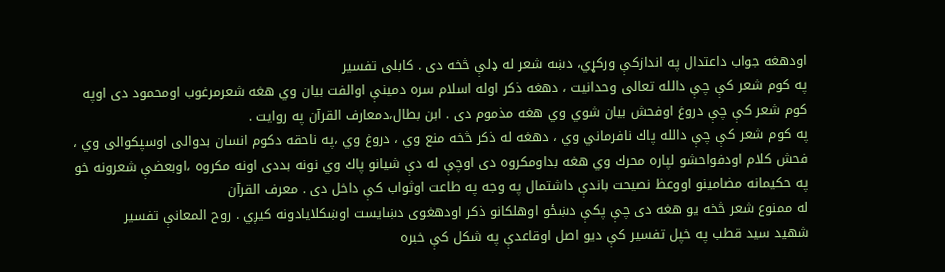اودهغه جواب داعتدال په اندازكې وركړي، دښه شعر له ډلې څخه دى . كابلى تفسير
په كوم شعر كې چې دالله تعالى وحدانيت ، دهغه ذكر اوله اسلام سره دمينې اوالفت بيان وي هغه شعرمرغوب اومحمود دى اوپه كوم شعر كې چې دروغ اوفحش بيان شوي وي هغه مذموم دى . ابن بطال،دمعارف القرآن په روايت .
په كوم شعر كې چې دالله پاك نافرماني وي ، دهغه له ذكر څخه منع وي ، دروغ وي ،په ناحقه دكوم انسان بدوالى اوسپكوالى وي ، فحش كلام اودفواحشو لپاره محرك وي هغه بداومكروه دى اوچې له دې شيانو پاك وي نونه بددى اونه مكروه ،اوبعضې شعرونه خو په حكيمانه مضامينو اووعظ نصيحت باندې داشتمال په وجه په طاعت اوثواب كې داخل دى . معرف القرآن
له ممنوع شعر څخه يو هغه دى چې پكې دښځو اوهلكانو ذكر اودهغوى دښايست اوښكلايادونه كيږي . روح المعانې تفسير
شهيد سيد قطب په خپل تفسير كې ديو اصل اوقاعدې په شكل كې خبره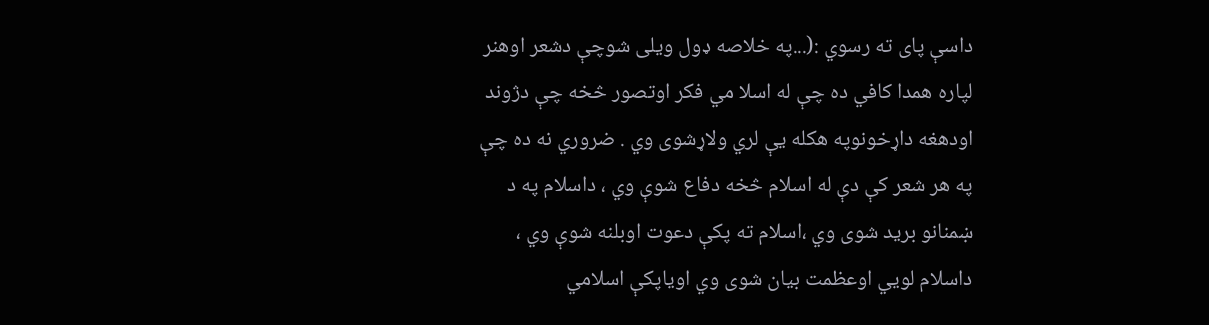داسې پاى ته رسوي :(...په خلاصه ډول ويلى شوچې دشعر اوهنر لپاره همدا كافي ده چې له اسلا مي فكر اوتصور څخه چې دژوند اودهغه داړخونوپه هكله يې لري ولاړشوى وي . ضروري نه ده چې په هر شعر كې دې له اسلام څخه دفاع شوې وي ، داسلام په د ښمنانو بريد شوى وي ،اسلام ته پكې دعوت اوبلنه شوې وي ، داسلام لويي اوعظمت بيان شوى وي اوياپكې اسلامي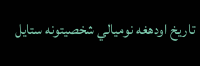تاريخ اودهغه نوميالي شخصيتونه ستايل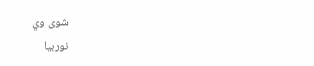شوى وي
نوربيا